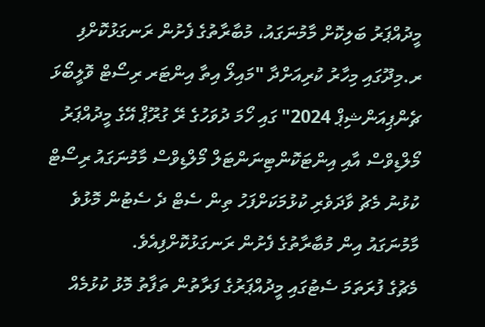މީދުއްޕަރު ބަލިކޮށް މާމުނަގައު، މުބާރާތުގެ ފެށުން ރަނގަޅުކޮށްފި
ރ.މިދޫގައި މިހާރު ކުރިއަށްދާ "މައިލޯ އިތާ އިންޓަރ ރިސޯޓް ވޮލީބޯޅަ ޗެންޕިއަންޝިޕް 2024" ގައި ހޯމަ ދުވަހުގެ ރޭ ގުރޫޕް އޭގެ މީދުއްޕަރު މޯލްޑިވްސް އާއި އިންޓަކޮންޓިނަންޓަލް މޯލްޑިވްސް މާމުނަގައު ރިސޯޓް ކުޅުނު މެޗު ވާދަވެރި ކުޅުމަކަށްފަހު ތިން ސެޓް ދެ ސެޓުން މޮޅުވެ މާމުނަގައު އިން މުބާރާތުގެ ފެށުން ރަނގަޅުކޮށްފިއެވެ.
މެޗުގެ ފުރަތަމަ ސެޓުގައި މީދުއްޕަރުގެ ފަރާތުން ތަފާތު މޮޅު ކުޅުމެއް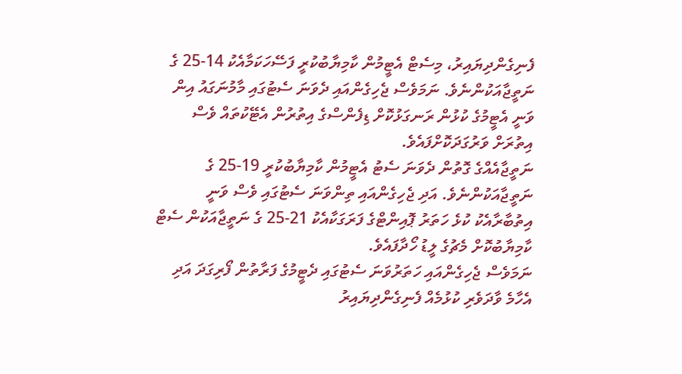ފެނިގެންދިޔައިރު، މިސެޓް އެޓީމުން ކާމިޔާބުކުރީ ފަސޭހަކަމާއެކު 14-25 ގެ ނަތީޖާއަކުންނެވެ. ނަމަވެސް ޖެހިގެންއައި ދެވަނަ ސެޓުގައި މާމުނަގައު އިން ވަނީ އެޓީމުގެ ކުޅުން ރަނގަޅުކޮށް ޑިފެންސްގެ އިތުރުން އެޓޭކުތައް ވެސް އިތުރަށް ވަރުގަދަކޮށްފައެވެ.
ނަތީޖާއެއްގެ ގޮތުން ދެވަނަ ސެޓު އެޓީމުން ކާމިޔާބުކުރީ 19-25 ގެ ނަތީޖާއަކުންނެވެ. އަދި ޖެހިގެންއައި ތިންވަނަ ސެޓުގައި ވެސް ވަނީ އިތުބާރާއެކު ކުޅެ ހަތަރު ޕޮއިންޓްގެ ފަރަގަކާއެކު 21-25 ގެ ނަތީޖާއަކުން ސެޓް ކާމިޔާބުކޮށް މެޗުގެ ލީޑު ހޯދާފައެވެ.
ނަމަވެސް ޖެހިގެންއައި ހަތަރުވަނަ ސެޓުގައި ދެޓީމުގެ ފަރާތުން ފޯރިގަދަ އަދި އެހާމެ ވާދަވެރި ކުޅުމެއް ފެނިގެންދިޔައިރު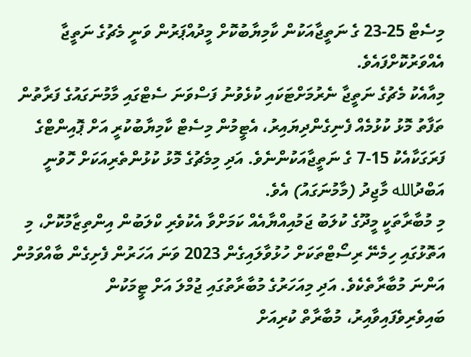މިސެޓް 25-23 ގެ ނަތީޖާއަކުން ކާމިޔާބުކޮށް މީދުއްޕަރުން ވަނީ މެޗުގެ ނަތީޖާ އެއްވަރުކޮށްފައެވެ.
މިއާއެކު މެޗުގެ ނަތީޖާ ނެރުމަށްޓަކައި ކުޅެވުނު ފަސްވަނަ ސެޓްގައި މާމުނަގައުގެ ފަރާތުން ތަފާތު މޮޅު ކުޅުމެއް ފެނިގެންދިޔައިރު، އެޓީމުން މިސެޓް ކާމިޔާބުކުރީ އަށް ޕޮއިންޓްގެ ފަރަގަކާއެކު 15-7 ގެ ނަތީޖާއަކުންނެވެ. އަދި މިމެޗުގެ މޮޅު ކުޅުންތެރިއަކަށް ހޮވުނީ އަބްދުالله މާޖިދު (މާމުނަގައު) އެވެ.
މި މުބާރާތަކީ މީދޫގެ ކުލަބު ޖަމުއިއްޔާއެއް ކަމަށްވާ އެކުވެރި ކްލަބުން އިންތިޒާމުކޮށް، މި އަތޮޅުގައި ހިމެނޭ ރިސޯޓްތަކަށް ހުޅުވާލައިގެން 2023 ވަނަ އަހަރުން ފެށިގެން ބާއްވަމުން އަންނަ މުބާރާތެކެވެ. އަދި މިއަހަރުގެ މުބާރާތުގައި ޖުމްލަ އަށް ޓީމަކުން ބައިވެރިވެފައިވާއިރު، މުބާރާތް ކުރިއަށް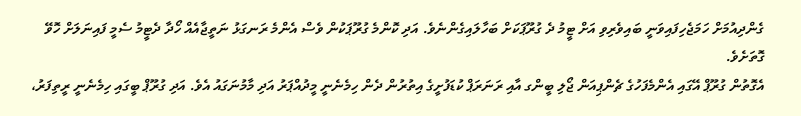ގެންދިއުމަށް ހަމަޖެހިފައިވަނީ ބައިވެރިވި އަށް ޓީމު ދެ ގުރޫޕަކަށް ބަހާލައިގެންނެވެ. އަދި ކޮންމެ ގުރޫޕަކުން ވެސް އެންމެ ރަނގަޅު ނަތީޖާއެއް ހޯދާ ދެޓީމު ސެމީ ފައިނަލަށް ހޮވޭ ގޮތަށެވެ.
އެގޮތުން ގުރޫޕް އޭގައި އެންމެފަހުގެ ޗެންޕިއަން ޖޯލި ބީންގ އާއި ރަނަރަޕް ކުޑަފުށީގެ އިތުރުން ދެން ހިމެނެނީ މީދުއްޕަރު އަދި މާމުނަގައު އެވެ. އަދި ގުރޫޕް ބީގައި ހިމެނެނީ ރީތިފަރު،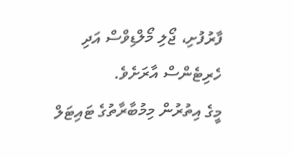ފާރުފުށި، ޖޯލި މޯލްޑިވްސް އަދި ހެރިޓެންސް އާރަށެވެ.
މީގެ އިތުރުން މިމުބާރާތުގެ ޓައިޓަލް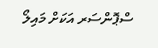ސްޕޮންސަރ އަކަށް މައިލޯ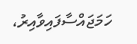ހަމަޖައްސާފައިވާއިރު،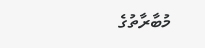މުބާރާތުގެ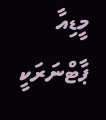މީޑިއާ ޕާޓްނަރަކީ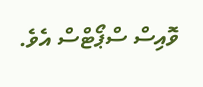ވޮއިސް ސްޕޯޓްސް އެވެ.